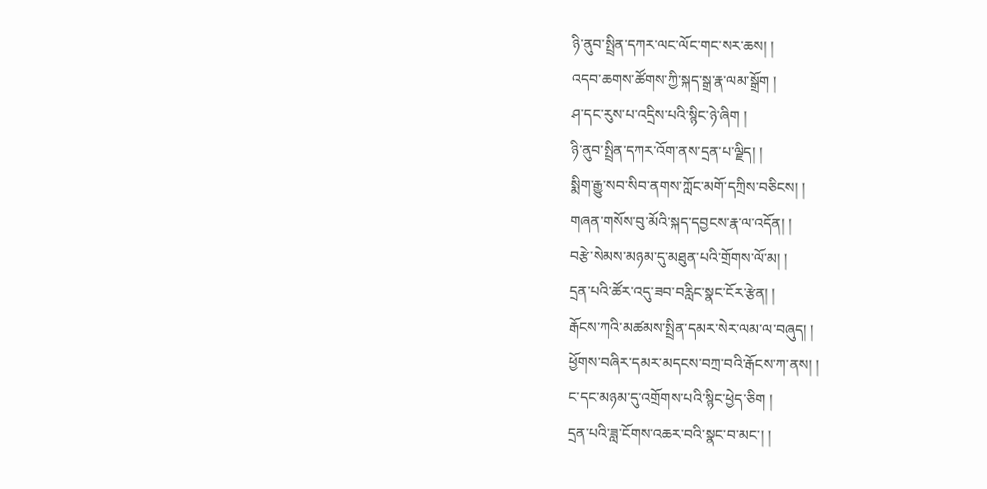ཉི་ནུབ་སྤྲིན་དཀར་ལང་ལོང་གང་སར་ཆས། །
འདབ་ཆགས་ཚོགས་ཀྱི་སྐད་སྒྲ་རྣ་ལམ་སྒྲོག །
ཤ་དང་རུས་པ་འདྲིས་པའི་སྙིང་ཉེ་ཞིག །
ཉི་ནུབ་སྤྲིན་དཀར་འོག་ནས་དྲན་པ་ལྗིད། །
སྨིག་རྒྱུ་སབ་སིབ་ནགས་ཀློང་མགོ་དཀྲིས་བཅིངས། །
གཞན་གསོས་བུ་མོའི་སྐད་དབྱངས་རྣ་ལ་འདོན། །
བརྩེ་སེམས་མཉམ་དུ་མཐུན་པའི་གྲོགས་ལོ་མ། །
དྲན་པའི་ཚོར་འདུ་ཟབ་བརླིང་སྣང་ངོར་རྩེན། །
རྒོངས་ཀའི་མཚམས་སྤྲིན་དམར་སེར་ལམ་ལ་བཞུད། །
ཕྱོགས་བཞིར་དམར་མདངས་བཀྲ་བའི་རྒོངས་ཀ་ནས། །
ང་དང་མཉམ་དུ་འགྲོགས་པའི་སྙིང་ཕྱེད་ཅིག །
དྲན་པའི་ཟླ་ངོགས་འཆར་བའི་སྣང་བ་མང་། །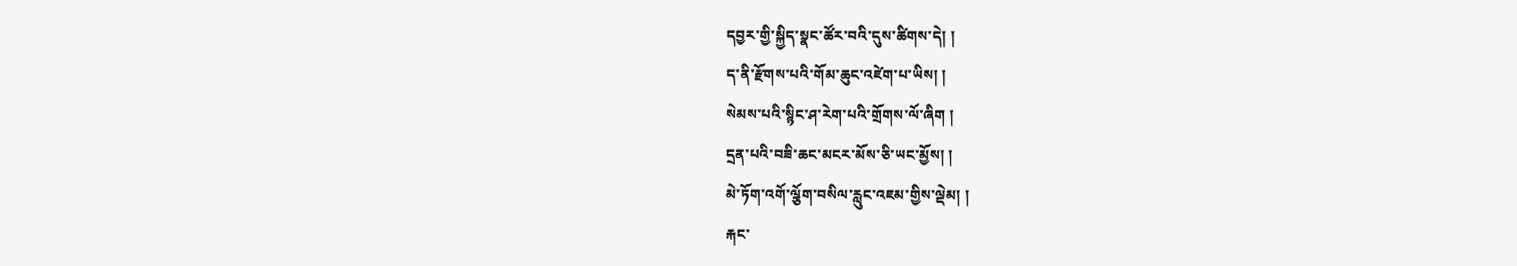དབྱར་གྱི་སྐྱིད་སྣང་ཚོར་བའི་དུས་ཚིགས་དེ། །
ད་ནི་རྫོགས་པའི་གོམ་ཆུང་འཛེག་པ་ཡིས། །
སེམས་པའི་སྙིང་ཤ་རེག་པའི་གྲོགས་ལོ་ཞིག །
དྲན་པའི་བཟི་ཆང་མངར་མོས་ཅི་ཡང་མྱོས། །
མེ་ཏོག་འགོ་ལྕོག་བསིལ་རླུང་འཇམ་གྱིས་ལྡེམ། །
རྐང་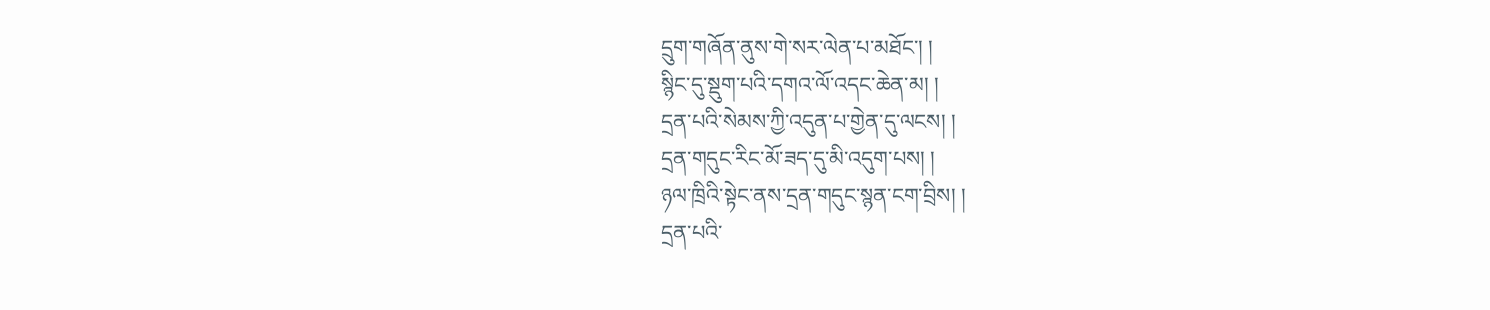དྲུག་གཞོན་ནུས་གེ་སར་ལེན་པ་མཐོང་། །
སྙིང་དུ་སྡུག་པའི་དགའ་ལོ་འདང་ཆེན་མ། །
དྲན་པའི་སེམས་ཀྱི་འདུན་པ་གྱེན་དུ་ལངས། །
དྲན་གདུང་རིང་མོ་ཟད་དུ་མི་འདུག་པས། །
ཉལ་ཁྲིའི་སྟེང་ནས་དྲན་གདུང་སྙན་ངག་བྲིས། །
དྲན་པའི་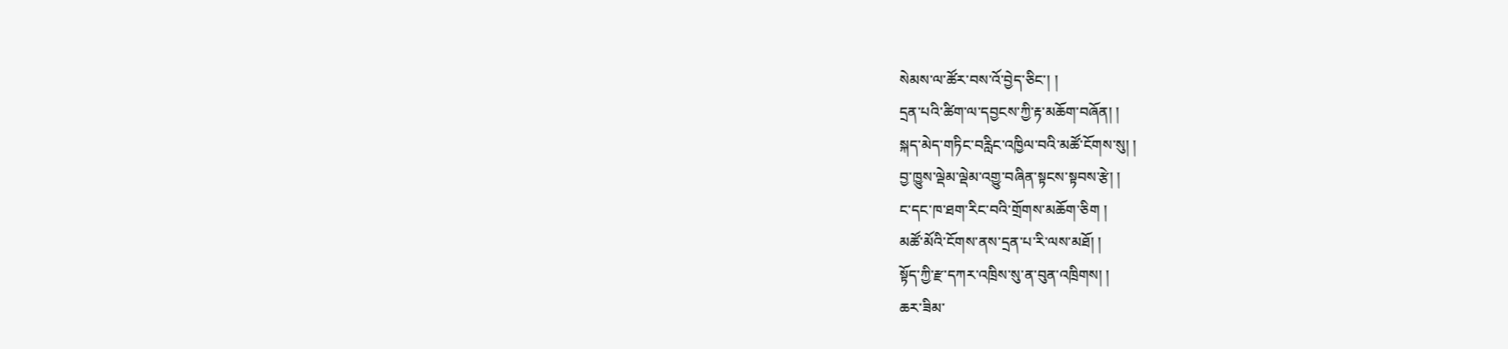སེམས་ལ་ཚོར་བས་འོ་བྱེད་ཅིང་། །
དྲན་པའི་ཚིག་ལ་དབྱངས་ཀྱི་རྟ་མཆོག་བཞོན། །
སྐད་མེད་གཏིང་བརླིང་འཁྱིལ་བའི་མཚོ་ངོགས་སུ། །
བྱ་ཁྱུས་ལྡེམ་ལྡེམ་འགྱུ་བཞིན་སྟངས་སྟབས་རྩེ། །
ང་དང་ཁ་ཐག་རིང་བའི་གྲོགས་མཆོག་ཅིག །
མཚོ་མོའི་ངོགས་ནས་དྲན་པ་རི་ལས་མཐོ། །
སྟོད་ཀྱི་རྫ་དཀར་འཁྲིས་སུ་ན་བུན་འཁྲིགས། །
ཆར་ཟིམ་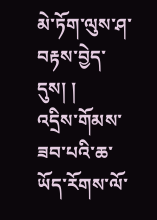མེ་ཏོག་ལུས་ཤ་བརྟས་བྱེད་དུས། །
འདྲིས་གོམས་ཟབ་པའི་ཆ་ཡོད་རོགས་ལོ་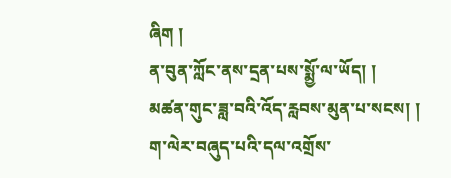ཞིག །
ན་བུན་ཀློང་ནས་དྲན་པས་སྨྱོ་ལ་ཡོད། །
མཚན་གུང་ཟླ་བའི་འོད་རླབས་མུན་པ་སངས། །
ག་ལེར་བཞུད་པའི་དལ་འགྲོས་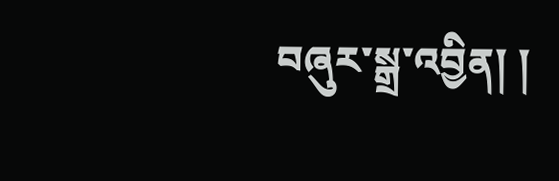བཞུར་སྒྲ་འབྱིན། །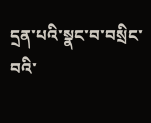དྲན་པའི་སྣང་བ་བསྲིང་བའི་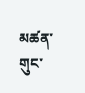མཚན་གུང་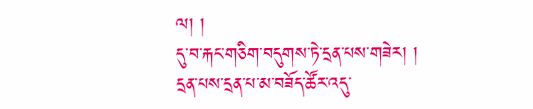ལ། །
དུ་བ་རྐང་གཅིག་བདུགས་ཏེ་དྲན་པས་གཟེར། །
དྲན་པས་དྲན་པ་མ་བཟོད་ཚོར་འདུ་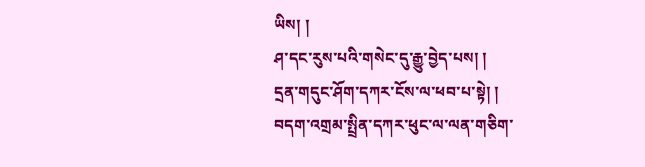ཡིས། །
ཤ་དང་རུས་པའི་གསེང་དུ་རྒྱུ་བྱེད་པས། །
དྲན་གདུང་ཤོག་དཀར་ངོས་ལ་ཕབ་པ་སྟེ། །
བདག་འགྲམ་སྤྲིན་དཀར་ཕུང་ལ་ལན་གཅིག་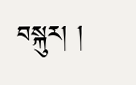བསྐུར། །